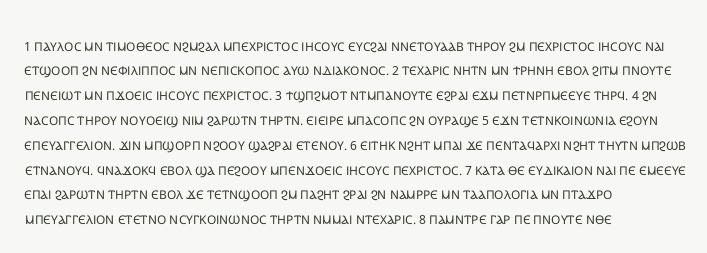1 ⲠⲀⲨⲖⲞⲤ ⲘⲚ ⲦⲒⲘⲞⲐⲈⲞⲤ ⲚϨⲘϨⲀⲖ ⲘⲠⲈⲬⲢⲒⲤⲦⲞⲤ ⲒⲎⲤⲞⲨⲤ ⲈⲨⲤϨⲀⲒ ⲚⲚⲈⲦⲞⲨⲀⲀⲂ ⲦⲎⲢⲞⲨ ϨⲘ ⲠⲈⲬⲢⲒⲤⲦⲞⲤ ⲒⲎⲤⲞⲨⲤ ⲚⲀⲒ ⲈⲦϢⲞⲞⲠ ϨⲚ ⲚⲈⲪⲒⲖⲒⲠⲠⲞⲤ ⲘⲚ ⲚⲈⲠⲒⲤⲔⲞⲠⲞⲤ ⲀⲨⲰ ⲚⲆⲒⲀⲔⲞⲚⲞⲤ. 2 ⲦⲈⲬⲀⲢⲒⲤ ⲚⲎⲦⲚ ⲘⲚ ϮⲢⲎⲚⲎ ⲈⲂⲞⲖ ϨⲒⲦⲘ ⲠⲚⲞⲨⲦⲈ ⲠⲈⲚⲈⲒⲰⲦ ⲘⲚ ⲠϪⲞⲈⲒⲤ ⲒⲎⲤⲞⲨⲤ ⲠⲈⲬⲢⲒⲤⲦⲞⲤ. 3 ϮϢⲠϨⲘⲞⲦ ⲚⲦⲘⲠⲀⲚⲞⲨⲦⲈ ⲈϨⲢⲀⲒ ⲈϪⲘ ⲠⲈⲦⲚⲢⲠⲘⲈⲈⲨⲈ ⲦⲎⲢϤ. 4 ϨⲚ ⲚⲀⲤⲞⲠⲤ ⲦⲎⲢⲞⲨ ⲚⲞⲨⲞⲈⲒϢ ⲚⲒⲘ ϨⲀⲢⲰⲦⲚ ⲦⲎⲢⲦⲚ. ⲈⲒⲈⲒⲢⲈ ⲘⲠⲀⲤⲞⲠⲤ ϨⲚ ⲞⲨⲢⲀϢⲈ 5 ⲈϪⲚ ⲦⲈⲦⲚⲔⲞⲒⲚⲰⲚⲒⲀ ⲈϨⲞⲨⲚ ⲈⲠⲈⲨⲀⲄⲄⲈⲖⲒⲞⲚ. ϪⲒⲚ ⲘⲠϢⲞⲢⲠ ⲚϨⲞⲞⲨ ϢⲀϨⲢⲀⲒ ⲈⲦⲈⲚⲞⲨ. 6 ⲈⲒⲦⲎⲔ ⲚϨⲎⲦ ⲘⲠⲀⲒ ϪⲈ ⲠⲈⲚⲦⲀϤⲀⲢⲬⲒ ⲚϨⲎⲦ ⲦⲎⲨⲦⲚ ⲘⲠϨⲰⲂ ⲈⲦⲚⲀⲚⲞⲨϤ. ϤⲚⲀϪⲞⲔϤ ⲈⲂⲞⲖ ϢⲀ ⲠⲈϨⲞⲞⲨ ⲘⲠⲈⲚϪⲞⲈⲒⲤ ⲒⲎⲤⲞⲨⲤ ⲠⲈⲬⲢⲒⲤⲦⲞⲤ. 7 ⲔⲀⲦⲀ ⲐⲈ ⲈⲨⲆⲒⲔⲀⲒⲞⲚ ⲚⲀⲒ ⲠⲈ ⲈⲘⲈⲈⲨⲈ ⲈⲠⲀⲒ ϨⲀⲢⲰⲦⲚ ⲦⲎⲢⲦⲚ ⲈⲂⲞⲖ ϪⲈ ⲦⲈⲦⲚϢⲞⲞⲠ ϨⲘ ⲠⲀϨⲎⲦ ϨⲢⲀⲒ ϨⲚ ⲚⲀⲘⲢⲢⲈ ⲘⲚ ⲦⲀⲀⲠⲞⲖⲞⲄⲒⲀ ⲘⲚ ⲠⲦⲀϪⲢⲞ ⲘⲠⲈⲨⲀⲄⲄⲈⲖⲒⲞⲚ ⲈⲦⲈⲦⲚⲞ ⲚⲤⲨⲄⲔⲞⲒⲚⲰⲚⲞⲤ ⲦⲎⲢⲦⲚ ⲚⲘⲘⲀⲒ ⲚⲦⲈⲬⲀⲢⲒⲤ. 8 ⲠⲀⲘⲚⲦⲢⲈ ⲄⲀⲢ ⲠⲈ ⲠⲚⲞⲨⲦⲈ ⲚⲐⲈ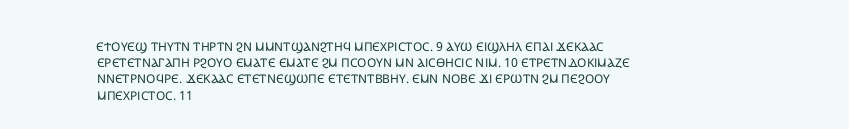ⲈϮⲞⲨⲈϢ ⲦⲎⲨⲦⲚ ⲦⲎⲢⲦⲚ ϨⲚ ⲘⲘⲚⲦϢⲀⲚϨⲦⲎϤ ⲘⲠⲈⲬⲢⲒⲤⲦⲞⲤ. 9 ⲀⲨⲰ ⲈⲒϢⲖⲎⲖ ⲈⲠⲀⲒ ϪⲈⲔⲀⲀⲤ ⲈⲢⲈⲦⲈⲦⲚⲀⲄⲀⲠⲎ ⲢϨⲞⲨⲞ ⲈⲘⲀⲦⲈ ⲈⲘⲀⲦⲈ ϨⲘ ⲠⲤⲞⲞⲨⲚ ⲘⲚ ⲀⲒⲤⲐⲎⲤⲒⲤ ⲚⲒⲘ. 10 ⲈⲦⲢⲈⲦⲚⲆⲞⲔⲒⲘⲀⲌⲈ ⲚⲚⲈⲦⲢⲚⲞϤⲢⲈ. ϪⲈⲔⲀⲀⲤ ⲈⲦⲈⲦⲚⲈϢⲰⲠⲈ ⲈⲦⲈⲦⲚⲦⲂⲂⲎⲨ. ⲈⲘⲚ ⲚⲞⲂⲈ ϪⲒ ⲈⲢⲰⲦⲚ ϨⲘ ⲠⲈϨⲞⲞⲨ ⲘⲠⲈⲬⲢⲒⲤⲦⲞⲤ. 11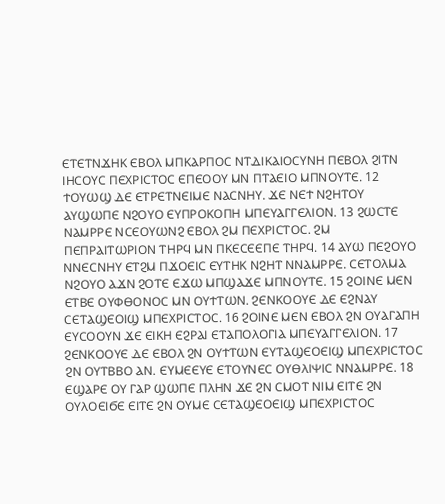ⲈⲦⲈⲦⲚϪⲎⲔ ⲈⲂⲞⲖ ⲘⲠⲔⲀⲢⲠⲞⲤ ⲚⲦⲆⲒⲔⲀⲒⲞⲤⲨⲚⲎ ⲠⲈⲂⲞⲖ ϨⲒⲦⲚ ⲒⲎⲤⲞⲨⲤ ⲠⲈⲬⲢⲒⲤⲦⲞⲤ ⲈⲠⲈⲞⲞⲨ ⲘⲚ ⲠⲦⲀⲈⲒⲞ ⲘⲠⲚⲞⲨⲦⲈ. 12 ϮⲞⲨⲰϢ ⲆⲈ ⲈⲦⲢⲈⲦⲚⲈⲒⲘⲈ ⲚⲀⲤⲚⲎⲨ. ϪⲈ ⲚⲈϮ ⲚϨⲎⲦⲞⲨ ⲀⲨϢⲰⲠⲈ ⲚϨⲞⲨⲞ ⲈⲨⲠⲢⲞⲔⲞⲠⲎ ⲘⲠⲈⲨⲀⲄⲄⲈⲖⲒⲞⲚ. 13 ϨⲰⲤⲦⲈ ⲚⲀⲘⲢⲢⲈ ⲚⲤⲈⲞⲨⲰⲚϨ ⲈⲂⲞⲖ ϨⲘ ⲠⲈⲬⲢⲒⲤⲦⲞⲤ. ϨⲘ ⲠⲈⲠⲢⲀⲒⲦⲰⲢⲒⲞⲚ ⲦⲎⲢϤ ⲘⲚ ⲠⲔⲈⲤⲈⲈⲠⲈ ⲦⲎⲢϤ. 14 ⲀⲨⲰ ⲠⲈϨⲞⲨⲞ ⲚⲚⲈⲤⲚⲎⲨ ⲈⲦϨⲘ ⲠϪⲞⲈⲒⲤ ⲈⲨⲦⲎⲔ ⲚϨⲎⲦ ⲚⲚⲀⲘⲢⲢⲈ. ⲤⲈⲦⲞⲖⲘⲀ ⲚϨⲞⲨⲞ ⲀϪⲚ ϨⲞⲦⲈ ⲈϪⲰ ⲘⲠϢⲀϪⲈ ⲘⲠⲚⲞⲨⲦⲈ. 15 ϨⲞⲒⲚⲈ ⲘⲈⲚ ⲈⲦⲂⲈ ⲞⲨⲪⲐⲞⲚⲞⲤ ⲘⲚ ⲞⲨϮⲦⲰⲚ. ϨⲈⲚⲔⲞⲞⲨⲈ ⲆⲈ ⲈϨⲚⲀⲨ ⲤⲈⲦⲀϢⲈⲞⲒϢ ⲘⲠⲈⲬⲢⲒⲤⲦⲞⲤ. 16 ϨⲞⲒⲚⲈ ⲘⲈⲚ ⲈⲂⲞⲖ ϨⲚ ⲞⲨⲀⲄⲀⲠⲎ ⲈⲨⲤⲞⲞⲨⲚ ϪⲈ ⲈⲒⲔⲎ ⲈϨⲢⲀⲒ ⲈⲦⲀⲠⲞⲖⲞⲄⲒⲀ ⲘⲠⲈⲨⲀⲄⲄⲈⲖⲒⲞⲚ. 17 ϨⲈⲚⲔⲞⲞⲨⲈ ⲆⲈ ⲈⲂⲞⲖ ϨⲚ ⲞⲨϮⲦⲰⲚ ⲈⲨⲦⲀϢⲈⲞⲈⲒϢ ⲘⲠⲈⲬⲢⲒⲤⲦⲞⲤ ϨⲚ ⲞⲨⲦⲂⲂⲞ ⲀⲚ. ⲈⲨⲘⲈⲈⲨⲈ ⲈⲦⲞⲨⲚⲈⲤ ⲞⲨⲐⲖⲒⲮⲒⲤ ⲚⲚⲀⲘⲢⲢⲈ. 18 ⲈϢⲀⲢⲈ ⲞⲨ ⲄⲀⲢ ϢⲰⲠⲈ ⲠⲖⲎⲚ ϪⲈ ϨⲚ ⲤⲘⲞⲦ ⲚⲒⲘ ⲈⲒⲦⲈ ϨⲚ ⲞⲨⲖⲞⲈⲒϬⲈ ⲈⲒⲦⲈ ϨⲚ ⲞⲨⲘⲈ ⲤⲈⲦⲀϢⲈⲞⲈⲒϢ ⲘⲠⲈⲬⲢⲒⲤⲦⲞⲤ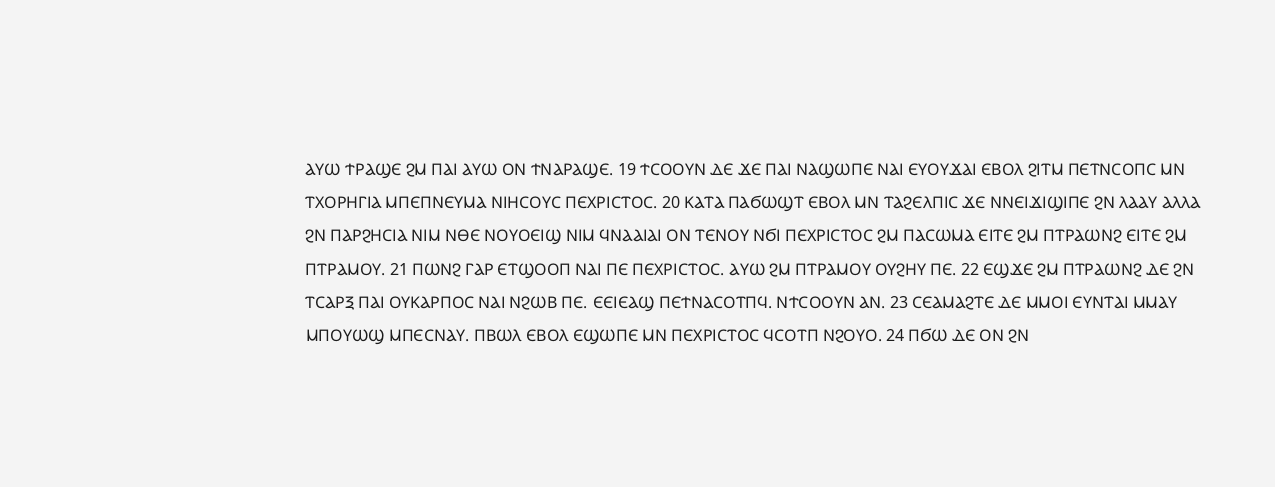ⲀⲨⲰ ϮⲢⲀϢⲈ ϨⲘ ⲠⲀⲒ ⲀⲨⲰ ⲞⲚ ϮⲚⲀⲢⲀϢⲈ. 19 ϮⲤⲞⲞⲨⲚ ⲆⲈ ϪⲈ ⲠⲀⲒ ⲚⲀϢⲰⲠⲈ ⲚⲀⲒ ⲈⲨⲞⲨϪⲀⲒ ⲈⲂⲞⲖ ϨⲒⲦⲘ ⲠⲈⲦⲚⲤⲞⲠⲤ ⲘⲚ ⲦⲬⲞⲢⲎⲄⲒⲀ ⲘⲠⲈⲠⲚⲈⲨⲘⲀ ⲚⲒⲎⲤⲞⲨⲤ ⲠⲈⲬⲢⲒⲤⲦⲞⲤ. 20 ⲔⲀⲦⲀ ⲠⲀϬⲰϢⲦ ⲈⲂⲞⲖ ⲘⲚ ⲦⲀϨⲈⲖⲠⲒⲤ ϪⲈ ⲚⲚⲈⲒϪⲒϢⲒⲠⲈ ϨⲚ ⲖⲀⲀⲨ ⲀⲖⲖⲀ ϨⲚ ⲠⲀⲢϨⲎⲤⲒⲀ ⲚⲒⲘ ⲚⲐⲈ ⲚⲞⲨⲞⲈⲒϢ ⲚⲒⲘ ϤⲚⲀⲀⲒⲀⲒ ⲞⲚ ⲦⲈⲚⲞⲨ ⲚϬⲒ ⲠⲈⲬⲢⲒⲤⲦⲞⲤ ϨⲘ ⲠⲀⲤⲰⲘⲀ ⲈⲒⲦⲈ ϨⲘ ⲠⲦⲢⲀⲰⲚϨ ⲈⲒⲦⲈ ϨⲘ ⲠⲦⲢⲀⲘⲞⲨ. 21 ⲠⲰⲚϨ ⲄⲀⲢ ⲈⲦϢⲞⲞⲠ ⲚⲀⲒ ⲠⲈ ⲠⲈⲬⲢⲒⲤⲦⲞⲤ. ⲀⲨⲰ ϨⲘ ⲠⲦⲢⲀⲘⲞⲨ ⲞⲨϨⲎⲨ ⲠⲈ. 22 ⲈϢϪⲈ ϨⲘ ⲠⲦⲢⲀⲰⲚϨ ⲆⲈ ϨⲚ ⲦⲤⲀⲢⲜ ⲠⲀⲒ ⲞⲨⲔⲀⲢⲠⲞⲤ ⲚⲀⲒ ⲚϨⲰⲂ ⲠⲈ. ⲈⲈⲒⲈⲀϢ ⲠⲈϮⲚⲀⲤⲞⲦⲠϤ. ⲚϮⲤⲞⲞⲨⲚ ⲀⲚ. 23 ⲤⲈⲀⲘⲀϨⲦⲈ ⲆⲈ ⲘⲘⲞⲒ ⲈⲨⲚⲦⲀⲒ ⲘⲘⲀⲨ ⲘⲠⲞⲨⲰϢ ⲘⲠⲈⲤⲚⲀⲨ. ⲠⲂⲰⲖ ⲈⲂⲞⲖ ⲈϢⲰⲠⲈ ⲘⲚ ⲠⲈⲬⲢⲒⲤⲦⲞⲤ ϤⲤⲞⲦⲠ ⲚϨⲞⲨⲞ. 24 ⲠϬⲰ ⲆⲈ ⲞⲚ ϨⲚ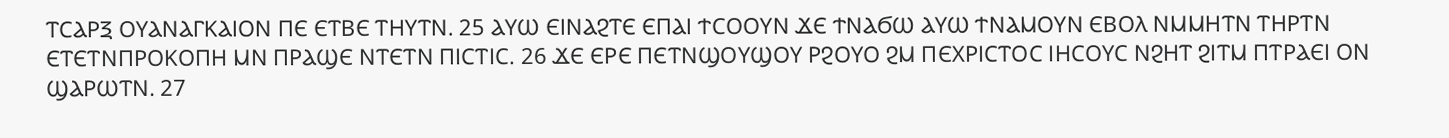ⲦⲤⲀⲢⲜ ⲞⲨⲀⲚⲀⲄⲔⲀⲒⲞⲚ ⲠⲈ ⲈⲦⲂⲈ ⲦⲎⲨⲦⲚ. 25 ⲀⲨⲰ ⲈⲒⲚⲀϨⲦⲈ ⲈⲠⲀⲒ ϮⲤⲞⲞⲨⲚ ϪⲈ ϮⲚⲀϬⲰ ⲀⲨⲰ ϮⲚⲀⲘⲞⲨⲚ ⲈⲂⲞⲖ ⲚⲘⲘⲎⲦⲚ ⲦⲎⲢⲦⲚ ⲈⲦⲈⲦⲚⲠⲢⲞⲔⲞⲠⲎ ⲘⲚ ⲠⲢⲀϢⲈ ⲚⲦⲈⲦⲚ ⲠⲒⲤⲦⲒⲤ. 26 ϪⲈ ⲈⲢⲈ ⲠⲈⲦⲚϢⲞⲨϢⲞⲨ ⲢϨⲞⲨⲞ ϨⲘ ⲠⲈⲬⲢⲒⲤⲦⲞⲤ ⲒⲎⲤⲞⲨⲤ ⲚϨⲎⲦ ϨⲒⲦⲘ ⲠⲦⲢⲀⲈⲒ ⲞⲚ ϢⲀⲢⲰⲦⲚ. 27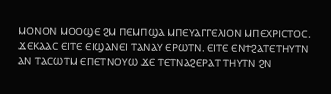ⲘⲞⲚⲞⲚ ⲘⲞⲞϢⲈ ϨⲘ ⲠⲈⲘⲠϢⲀ ⲘⲠⲈⲨⲀⲄⲄⲈⲖⲒⲞⲚ ⲘⲠⲈⲬⲢⲒⲤⲦⲞⲤ. ϪⲈⲔⲀⲀⲤ ⲈⲒⲦⲈ ⲈⲒϢⲀⲚⲈⲒ ⲦⲀⲚⲀⲨ ⲈⲢⲰⲦⲚ. ⲈⲒⲦⲈ ⲈⲚϮϨⲀⲦⲈⲦⲎⲨⲦⲚ ⲀⲚ ⲦⲀⲤⲰⲦⲘ ⲈⲠⲈⲦⲚⲞⲨⲰ ϪⲈ ⲦⲈⲦⲚⲀϨⲈⲢⲀⲦ ⲦⲎⲨⲦⲚ ϨⲚ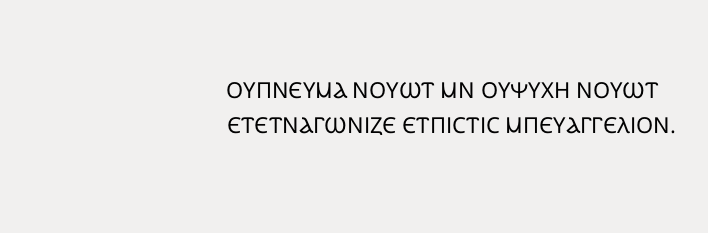ⲞⲨⲠⲚⲈⲨⲘⲀ ⲚⲞⲨⲰⲦ ⲘⲚ ⲞⲨⲮⲨⲬⲎ ⲚⲞⲨⲰⲦ ⲈⲦⲈⲦⲚⲀⲄⲰⲚⲒⲌⲈ ⲈⲦⲠⲒⲤⲦⲒⲤ ⲘⲠⲈⲨⲀⲄⲄⲈⲖⲒⲞⲚ.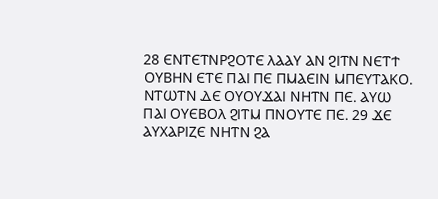28 ⲈⲚⲦⲈⲦⲚⲢϨⲞⲦⲈ ⲖⲀⲀⲨ ⲀⲚ ϨⲒⲦⲚ ⲚⲈⲦϮ ⲞⲨⲂⲎⲚ ⲈⲦⲈ ⲠⲀⲒ ⲠⲈ ⲠⲘⲀⲈⲒⲚ ⲘⲠⲈⲨⲦⲀⲔⲞ. ⲚⲦⲰⲦⲚ ⲆⲈ ⲞⲨⲞⲨϪⲀⲒ ⲚⲎⲦⲚ ⲠⲈ. ⲀⲨⲰ ⲠⲀⲒ ⲞⲨⲈⲂⲞⲖ ϨⲒⲦⲘ ⲠⲚⲞⲨⲦⲈ ⲠⲈ. 29 ϪⲈ ⲀⲨⲬⲀⲢⲒⲌⲈ ⲚⲎⲦⲚ ϨⲀ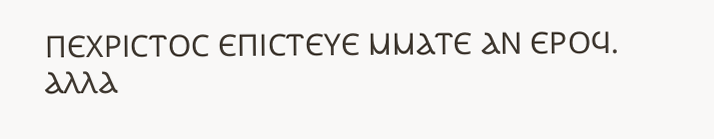ⲠⲈⲬⲢⲒⲤⲦⲞⲤ ⲈⲠⲒⲤⲦⲈⲨⲈ ⲘⲘⲀⲦⲈ ⲀⲚ ⲈⲢⲞϤ. ⲀⲖⲖⲀ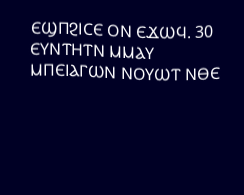ⲈϢⲠϨⲒⲤⲈ ⲞⲚ ⲈϪⲰϤ. 30 ⲈⲨⲚⲦⲎⲦⲚ ⲘⲘⲀⲨ ⲘⲠⲈⲒⲀⲄⲰⲚ ⲚⲞⲨⲰⲦ ⲚⲐⲈ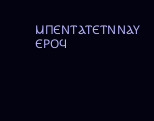ⲘⲠⲈⲚⲦⲀⲦⲈⲦⲚⲚⲀⲨ ⲈⲢⲞϤ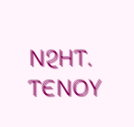ⲚϨⲎⲦ. ⲦⲈⲚⲞⲨ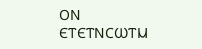ⲞⲚ ⲈⲦⲈⲦⲚⲤⲰⲦⲘ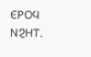ⲈⲢⲞϤ ⲚϨⲎⲦ.